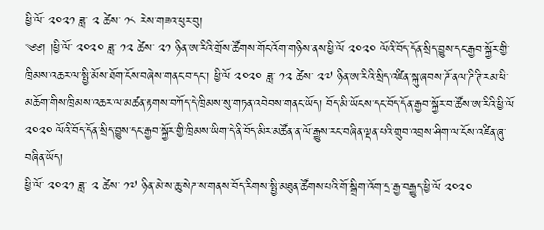ཕྱི་ལོ་ ༢༠༢༡ ཟླ་ ༢ ཚེས་ ༡༨ རེས་གཟའ་ཕུར་བུ།
༄༅། །ཕྱི་ལོ་ ༢༠༢༠ ཟླ་ ༡༢ ཚེས་ ༢༡ ཉིན་ཨ་རིའི་གྲོས་ཚོགས་གོང་འོག་གཉིས་ནས་ཕྱི་ལོ ༢༠༢༠ ལོའི་བོད་དོན་སྲིད་བྱུས་དང་རྒྱབ་སྐྱོར་གྱི་ཁྲིམས་འཆར་ལ་སྤྱི་མོས་ཐོག་ངོས་བཞེས་གནང་བ་དང་། ཕྱི་ལོ ༢༠༢༠ ཟླ་ ༡༢ ཚེས་ ༢༧ ཉིན་ཨ་རིའི་སྲིད་འཛིན་སྐུ་ཞབས་ཌོ་ནལ་ཌི་ཊི་རམ་ཕི་མཆོག་གིས་ཁྲིམས་འཆར་ལ་མཚན་རྟགས་བཀོད་དེ་ཁྲིམས་སུ་གཏན་འབེབས་གནང་ཡོད། བོད་མི་ཡོངས་དང་བོད་དོན་རྒྱབ་སྐྱོར་བ་ཚོས་ཨ་རིའི་ཕྱི་ལོ ༢༠༢༠ ལོའི་བོད་དོན་སྲིད་བྱུས་དང་རྒྱབ་སྐྱོར་གྱི་ཁྲིམས་ཡིག་དེ་ནི་བོད་མིར་མཚོན་ན་ལོ་རྒྱུས་རང་བཞིན་ལྡན་པའི་གྲུབ་འབྲས་ཤིག་ལ་ངོས་འཛིན་ཞུ་བཞིན་ཡོད།
ཕྱི་ལོ་ ༢༠༢༡ ཟླ་ ༢ ཚེས་ ༡༧ ཉིན་མེ་ས་ཆུ་སེཌ་ས་གནས་བོད་རིགས་སྤྱི་མཐུན་ཚོགས་པའི་གོ་སྒྲིག་འོག་དྲ་རྒྱ་བརྒྱུད་ཕྱི་ལོ ༢༠༢༠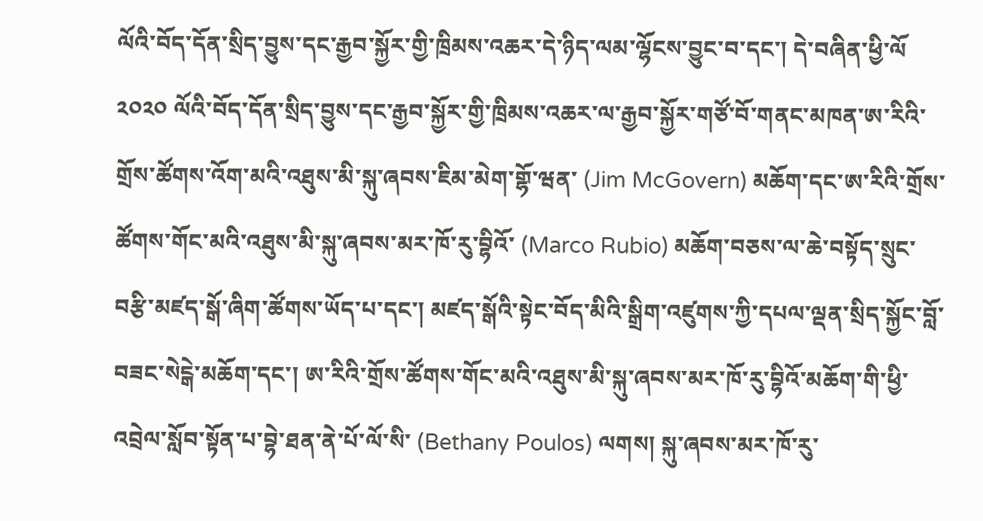ལོའི་བོད་དོན་སྲིད་བྱུས་དང་རྒྱབ་སྐྱོར་གྱི་ཁྲིམས་འཆར་དེ་ཉིད་ལམ་ལྷོངས་བྱུང་བ་དང་། དེ་བཞིན་ཕྱི་ལོ ༢༠༢༠ ལོའི་བོད་དོན་སྲིད་བྱུས་དང་རྒྱབ་སྐྱོར་གྱི་ཁྲིམས་འཆར་ལ་རྒྱབ་སྐྱོར་གཙོ་བོ་གནང་མཁན་ཨ་རིའི་གྲོས་ཚོགས་འོག་མའི་འཐུས་མི་སྐུ་ཞབས་ཇིམ་མེག་གྷོ་ཝན་ (Jim McGovern) མཆོག་དང་ཨ་རིའི་གྲོས་ཚོགས་གོང་མའི་འཐུས་མི་སྐུ་ཞབས་མར་ཁོ་རུ་བྷིའོ་ (Marco Rubio) མཆོག་བཅས་ལ་ཆེ་བསྟོད་སྲུང་བརྩི་མཛད་སྒོ་ཞིག་ཚོགས་ཡོད་པ་དང་། མཛད་སྒོའི་སྟེང་བོད་མིའི་སྒྲིག་འཛུགས་ཀྱི་དཔལ་ལྡན་སྲིད་སྐྱོང་བློ་བཟང་སེངྒེ་མཆོག་དང་། ཨ་རིའི་གྲོས་ཚོགས་གོང་མའི་འཐུས་མི་སྐུ་ཞབས་མར་ཁོ་རུ་བྷིའོ་མཆོག་གི་ཕྱི་འབྲེལ་སློབ་སྟོན་པ་བྷེ་ཐན་ནེ་པོ་ལོ་སི་ (Bethany Poulos) ལགས། སྐུ་ཞབས་མར་ཁོ་རུ་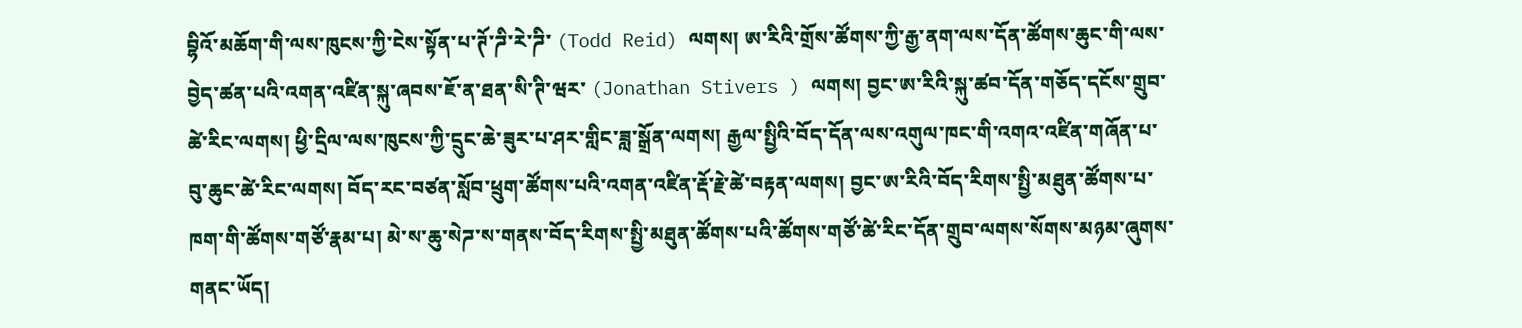བྷིའོ་མཆོག་གི་ལས་ཁུངས་ཀྱི་ངེས་སྟོན་པ་ཊོ་ཌི་རེ་ཌི་ (Todd Reid) ལགས། ཨ་རིའི་གྲོས་ཚོགས་ཀྱི་རྒྱ་ནག་ལས་དོན་ཚོགས་ཆུང་གི་ལས་བྱེད་ཚན་པའི་འགན་འཛིན་སྐུ་ཞབས་ཇོ་ན་ཐན་སི་ཊི་ཝར་ (Jonathan Stivers ) ལགས། བྱང་ཨ་རིའི་སྐུ་ཚབ་དོན་གཅོད་དངོས་གྲུབ་ཚེ་རིང་ལགས། ཕྱི་དྲིལ་ལས་ཁུངས་ཀྱི་དྲུང་ཆེ་ཟུར་པ་ཤར་གླིང་ཟླ་སྒྲོན་ལགས། རྒྱལ་སྤྱིའི་བོད་དོན་ལས་འགུལ་ཁང་གི་འགའ་འཛིན་གཞོན་པ་བུ་ཆུང་ཚེ་རིང་ལགས། བོད་རང་བཙན་སློབ་ཕྲུག་ཚོགས་པའི་འགན་འཛིན་རྡོ་རྗེ་ཚེ་བརྟན་ལགས། བྱང་ཨ་རིའི་བོད་རིགས་སྤྱི་མཐུན་ཚོགས་པ་ཁག་གི་ཚོགས་གཙོ་རྣམ་པ། མེ་ས་ཆུ་སེཌ་ས་གནས་བོད་རིགས་སྤྱི་མཐུན་ཚོགས་པའི་ཚོགས་གཙོ་ཚེ་རིང་དོན་གྲུབ་ལགས་སོགས་མཉམ་ཞུགས་གནང་ཡོད།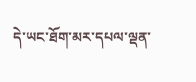དེ་ཡང་ཐོག་མར་དཔལ་ལྡན་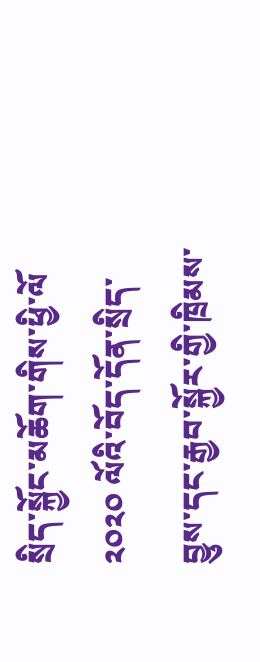སྲིད་སྐྱོང་མཆོག་གིས་ཕྱི་ལོ ༢༠༢༠ ལོའི་བོད་དོན་སྲིད་བྱུས་དང་རྒྱབ་སྐྱོར་གྱི་ཁྲིམས་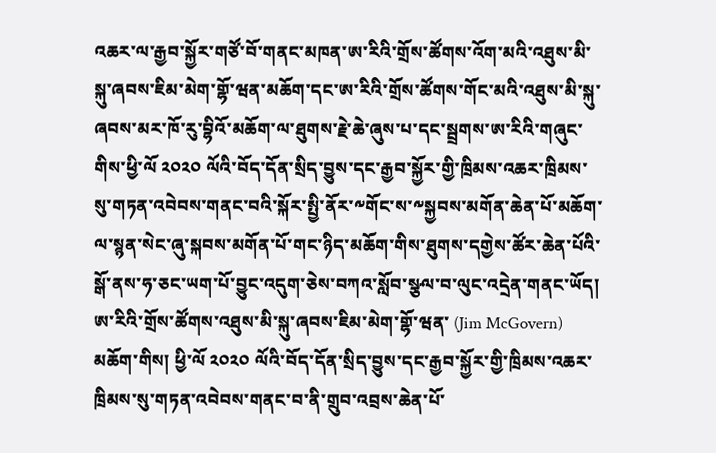འཆར་ལ་རྒྱབ་སྐྱོར་གཙོ་བོ་གནང་མཁན་ཨ་རིའི་གྲོས་ཚོགས་འོག་མའི་འཐུས་མི་སྐུ་ཞབས་ཇིམ་མེག་གྷོ་ཝན་མཆོག་དང་ཨ་རིའི་གྲོས་ཚོགས་གོང་མའི་འཐུས་མི་སྐུ་ཞབས་མར་ཁོ་རུ་བྷིའོ་མཆོག་ལ་ཐུགས་རྗེ་ཆེ་ཞུས་པ་དང་སྦྲགས་ཨ་རིའི་གཞུང་གིས་ཕྱི་ལོ ༢༠༢༠ ལོའི་བོད་དོན་སྲིད་བྱུས་དང་རྒྱབ་སྐྱོར་གྱི་ཁྲིམས་འཆར་ཁྲིམས་སུ་གཏན་འབེབས་གནང་བའི་སྐོར་སྤྱི་ནོར་༸གོང་ས་༸སྐྱབས་མགོན་ཆེན་པོ་མཆོག་ལ་སྙན་སེང་ཞུ་སྐབས་མགོན་པོ་གང་ཉིད་མཆོག་གིས་ཐུགས་དགྱེས་ཚོར་ཆེན་པོའི་སྒོ་ནས་ཧ་ཅང་ཡག་པོ་བྱུང་འདུག་ཅེས་བཀའ་སློབ་སྩལ་བ་ལུང་འདྲེན་གནང་ཡོད།
ཨ་རིའི་གྲོས་ཚོགས་འཐུས་མི་སྐུ་ཞབས་ཇིམ་མེག་གྷོ་ཝན་ (Jim McGovern) མཆོག་གིས། ཕྱི་ལོ ༢༠༢༠ ལོའི་བོད་དོན་སྲིད་བྱུས་དང་རྒྱབ་སྐྱོར་གྱི་ཁྲིམས་འཆར་ཁྲིམས་སུ་གཏན་འབེབས་གནང་བ་ནི་གྲུབ་འབྲས་ཆེན་པོ་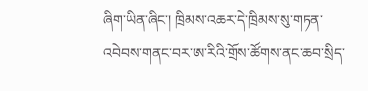ཞིག་ཡིན་ཞིང་། ཁྲིམས་འཆར་དེ་ཁྲིམས་སུ་གཏན་འབེབས་གནང་བར་ཨ་རིའི་གྲོས་ཚོགས་ནང་ཆབ་སྲིད་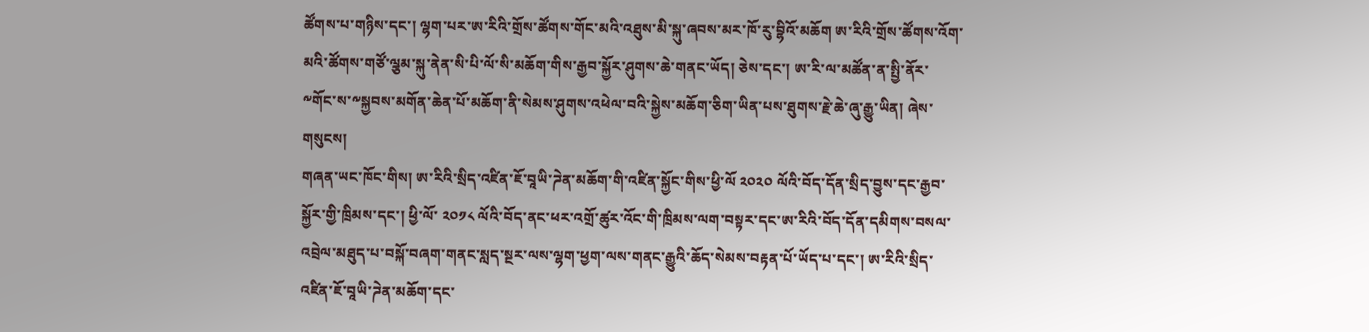ཚོགས་པ་གཉིས་དང་། ལྷག་པར་ཨ་རིའི་གྲོས་ཚོགས་གོང་མའི་འཐུས་མི་སྐུ་ཞབས་མར་ཁོ་རུ་བྷིའོ་མཆོག ཨ་རིའི་གྲོས་ཚོགས་འོག་མའི་ཚོགས་གཙོ་ལྕམ་སྐུ་ནེན་སི་པི་ལོ་སི་མཆོག་གིས་རྒྱབ་སྐྱོར་ཤུགས་ཆེ་གནང་ཡོད། ཅེས་དང་། ཨ་རི་ལ་མཚོན་ན་སྤྱི་ནོར་༸གོང་ས་༸སྐྱབས་མགོན་ཆེན་པོ་མཆོག་ནི་སེམས་ཤུགས་འཕེལ་བའི་སྐྱེས་མཆོག་ཅིག་ཡིན་པས་ཐུགས་རྗེ་ཆེ་ཞུ་རྒྱུ་ཡིན། ཞེས་གསུངས།
གཞན་ཡང་ཁོང་གིས། ཨ་རིའི་སྲིད་འཛིན་ཇོ་བཱཡི་ཌེན་མཆོག་གི་འཛིན་སྐྱོང་གིས་ཕྱི་ལོ ༢༠༢༠ ལོའི་བོད་དོན་སྲིད་བྱུས་དང་རྒྱབ་སྐྱོར་གྱི་ཁྲིམས་དང་། ཕྱི་ལོ་ ༢༠༡༨ ལོའི་བོད་ནང་ཕར་འགྲོ་ཚུར་འོང་གི་ཁྲིམས་ལག་བསྟར་དང་ཨ་རིའི་བོད་དོན་དམིགས་བསལ་འབྲེལ་མཐུད་པ་བསྐོ་བཞག་གནང་སླད་སྔར་ལས་ལྷག་ཕྱག་ལས་གནང་རྒྱུའི་ཆོད་སེམས་བརྟན་པོ་ཡོད་པ་དང་། ཨ་རིའི་སྲིད་འཛིན་ཇོ་བཱཡི་ཌེན་མཆོག་དང་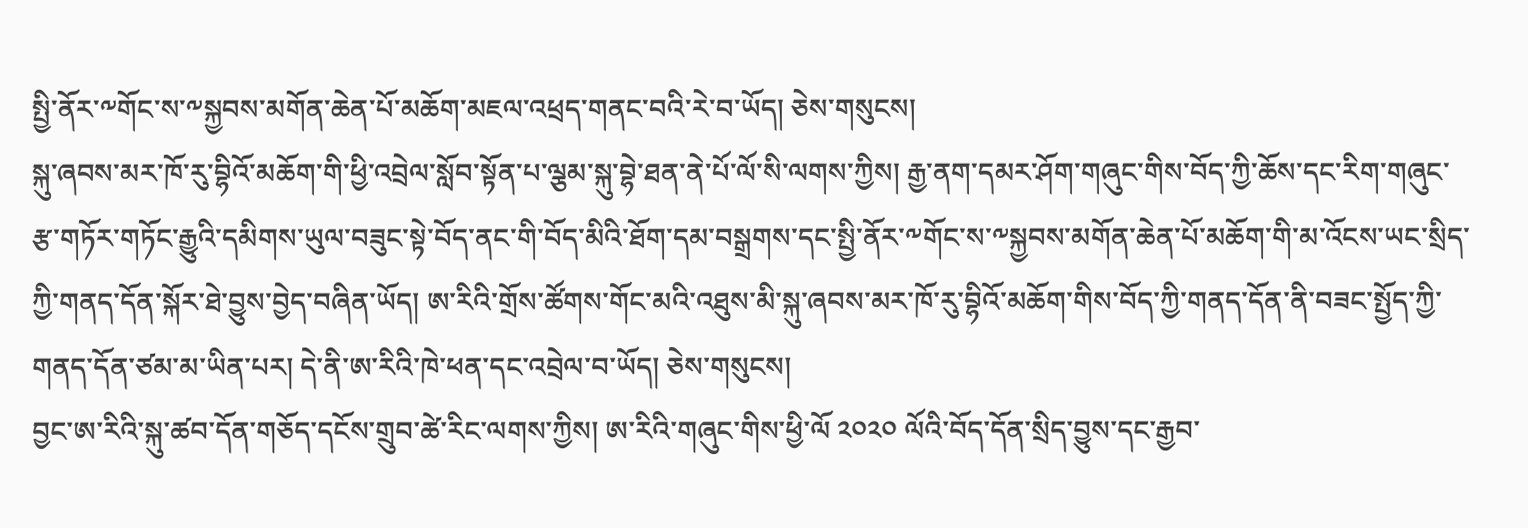སྤྱི་ནོར་༸གོང་ས་༸སྐྱབས་མགོན་ཆེན་པོ་མཆོག་མཇལ་འཕྲད་གནང་བའི་རེ་བ་ཡོད། ཅེས་གསུངས།
སྐུ་ཞབས་མར་ཁོ་རུ་བྷིའོ་མཆོག་གི་ཕྱི་འབྲེལ་སློབ་སྟོན་པ་ལྕམ་སྐུ་བྷེ་ཐན་ནེ་པོ་ལོ་སི་ལགས་ཀྱིས། རྒྱ་ནག་དམར་ཤོག་གཞུང་གིས་བོད་ཀྱི་ཆོས་དང་རིག་གཞུང་རྩ་གཏོར་གཏོང་རྒྱུའི་དམིགས་ཡུལ་བཟུང་སྟེ་བོད་ནང་གི་བོད་མིའི་ཐོག་དམ་བསྒྲགས་དང་སྤྱི་ནོར་༸གོང་ས་༸སྐྱབས་མགོན་ཆེན་པོ་མཆོག་གི་མ་འོངས་ཡང་སྲིད་ཀྱི་གནད་དོན་སྐོར་ཐེ་བྱུས་བྱེད་བཞིན་ཡོད། ཨ་རིའི་གྲོས་ཚོགས་གོང་མའི་འཐུས་མི་སྐུ་ཞབས་མར་ཁོ་རུ་བྷིའོ་མཆོག་གིས་བོད་ཀྱི་གནད་དོན་ནི་བཟང་སྤྱོད་ཀྱི་གནད་དོན་ཙམ་མ་ཡིན་པར། དེ་ནི་ཨ་རིའི་ཁེ་ཕན་དང་འབྲེལ་བ་ཡོད། ཅེས་གསུངས།
བྱང་ཨ་རིའི་སྐུ་ཚབ་དོན་གཅོད་དངོས་གྲུབ་ཚེ་རིང་ལགས་ཀྱིས། ཨ་རིའི་གཞུང་གིས་ཕྱི་ལོ ༢༠༢༠ ལོའི་བོད་དོན་སྲིད་བྱུས་དང་རྒྱབ་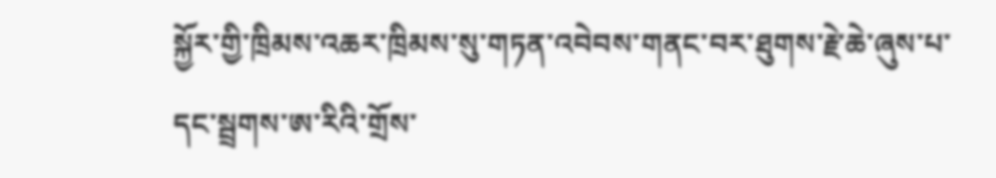སྐྱོར་གྱི་ཁྲིམས་འཆར་ཁྲིམས་སུ་གཏན་འབེབས་གནང་བར་ཐུགས་རྗེ་ཆེ་ཞུས་པ་དང་སྦྲགས་ཨ་རིའི་གྲོས་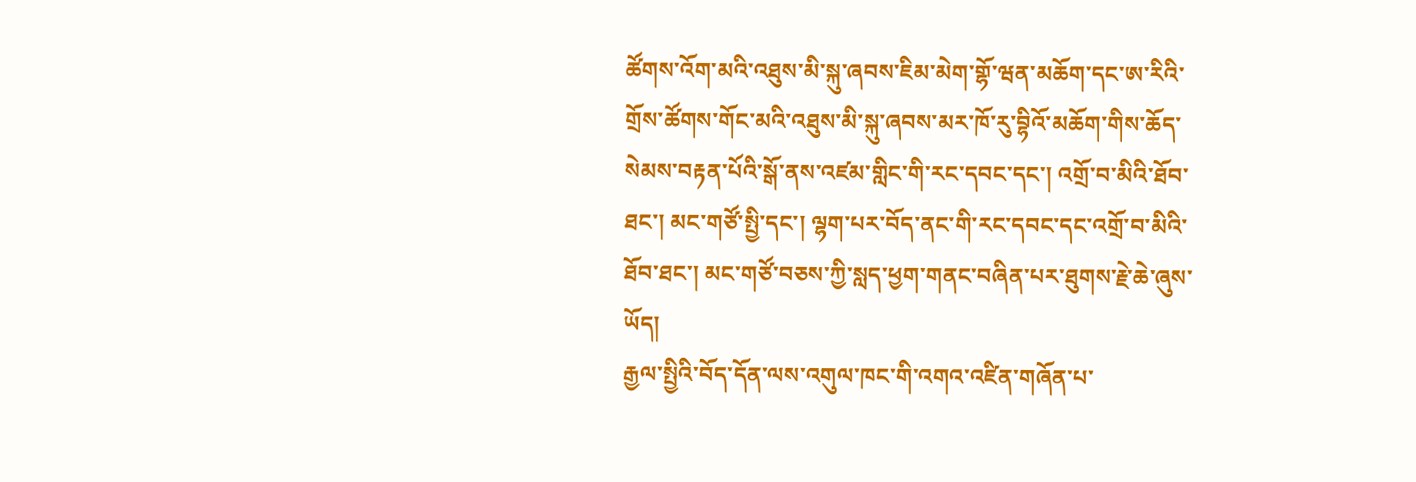ཚོགས་འོག་མའི་འཐུས་མི་སྐུ་ཞབས་ཇིམ་མེག་གྷོ་ཝན་མཆོག་དང་ཨ་རིའི་གྲོས་ཚོགས་གོང་མའི་འཐུས་མི་སྐུ་ཞབས་མར་ཁོ་རུ་བྷིའོ་མཆོག་གིས་ཆོད་སེམས་བརྟན་པོའི་སྒོ་ནས་འཛམ་གླིང་གི་རང་དབང་དང་། འགྲོ་བ་མིའི་ཐོབ་ཐང་། མང་གཙོ་སྤྱི་དང་། ལྷག་པར་བོད་ནང་གི་རང་དབང་དང་འགྲོ་བ་མིའི་ཐོབ་ཐང་། མང་གཙོ་བཅས་ཀྱི་སླད་ཕྱག་གནང་བཞིན་པར་ཐུགས་རྗེ་ཆེ་ཞུས་ཡོད།
རྒྱལ་སྤྱིའི་བོད་དོན་ལས་འགུལ་ཁང་གི་འགའ་འཛིན་གཞོན་པ་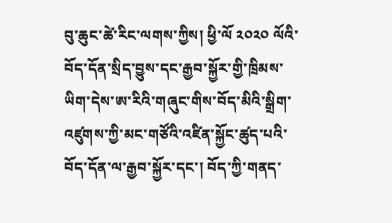བུ་ཆུང་ཚེ་རིང་ལགས་ཀྱིས། ཕྱི་ལོ ༢༠༢༠ ལོའི་བོད་དོན་སྲིད་བྱུས་དང་རྒྱབ་སྐྱོར་གྱི་ཁྲིམས་ཡིག་དེས་ཨ་རིའི་གཞུང་གིས་བོད་མིའི་སྒྲིག་འཛུགས་ཀྱི་མང་གཙོའི་འཛིན་སྐྱོང་ཚུད་པའི་བོད་དོན་ལ་རྒྱབ་སྐྱོར་དང་། བོད་ཀྱི་གནད་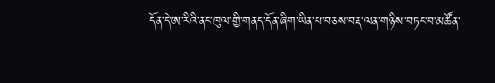དོན་དེ་ཨ་རིའི་ནང་ཁུལ་གྱི་གནད་དོན་ཞིག་ཡིན་པ་བཅས་བརྡ་ལན་གཉིས་བཏང་བ་མཚོན་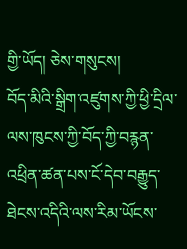གྱི་ཡོད། ཅེས་གསུངས།
བོད་མིའི་སྒྲིག་འཛུགས་ཀྱི་ཕྱི་དྲིལ་ལས་ཁུངས་ཀྱི་བོད་ཀྱི་བརྙན་འཕྲིན་ཚན་པས་ངོ་དེབ་བརྒྱུད་ཐེངས་འདིའི་ལས་རིམ་ཡོངས་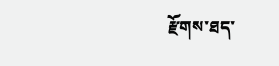རྫོགས་ཐད་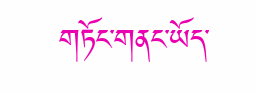གཏོང་གནང་ཡོད་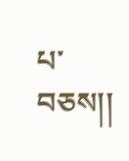པ་བཅས།།